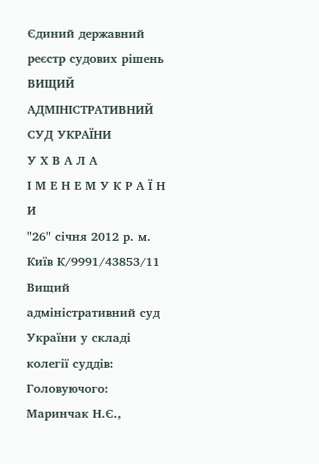Єдиний державний реєстр судових рішень
ВИЩИЙ АДМІНІСТРАТИВНИЙ СУД УКРАЇНИ
У Х В А Л А
І М Е Н Е М У К Р А Ї Н И
"26" січня 2012 р. м. Київ К/9991/43853/11
Вищий адміністративний суд України у складі колегії суддів:
Головуючого: Маринчак Н.Є.,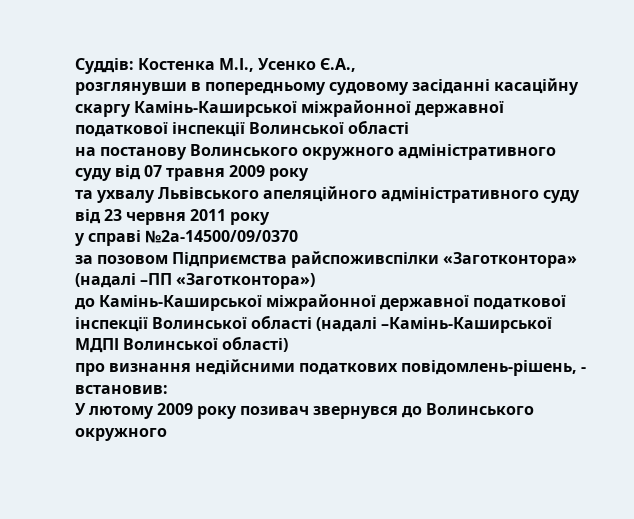Суддів: Костенка М.І., Усенко Є.А.,
розглянувши в попередньому судовому засіданні касаційну скаргу Камінь-Каширської міжрайонної державної податкової інспекції Волинської області
на постанову Волинського окружного адміністративного суду від 07 травня 2009 року
та ухвалу Львівського апеляційного адміністративного суду від 23 червня 2011 року
у справі №2а-14500/09/0370
за позовом Підприємства райспоживспілки «Заготконтора» (надалі –ПП «Заготконтора»)
до Камінь-Каширської міжрайонної державної податкової інспекції Волинської області (надалі –Камінь-Каширської МДПІ Волинської області)
про визнання недійсними податкових повідомлень-рішень, -
встановив:
У лютому 2009 року позивач звернувся до Волинського окружного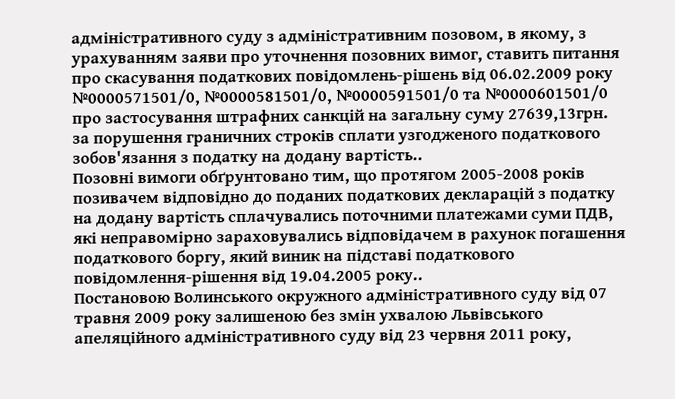адміністративного суду з адміністративним позовом, в якому, з урахуванням заяви про уточнення позовних вимог, ставить питання про скасування податкових повідомлень-рішень від 06.02.2009 року №0000571501/0, №0000581501/0, №0000591501/0 та №0000601501/0 про застосування штрафних санкцій на загальну суму 27639,13грн. за порушення граничних строків сплати узгодженого податкового зобов'язання з податку на додану вартість..
Позовні вимоги обґрунтовано тим, що протягом 2005-2008 років позивачем відповідно до поданих податкових декларацій з податку на додану вартість сплачувались поточними платежами суми ПДВ, які неправомірно зараховувались відповідачем в рахунок погашення податкового боргу, який виник на підставі податкового повідомлення-рішення від 19.04.2005 року..
Постановою Волинського окружного адміністративного суду від 07 травня 2009 року залишеною без змін ухвалою Львівського апеляційного адміністративного суду від 23 червня 2011 року,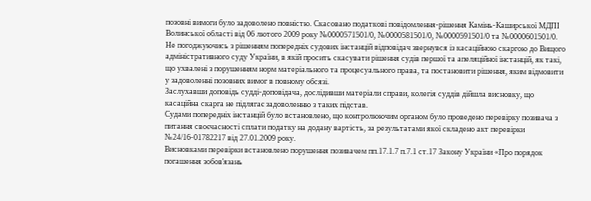позовні вимоги було задоволено повністю. Скасовано податкові повідомлення-рішення Камінь-Каширської МДПІ Волинської області від 06 лютого 2009 року №0000571501/0, №0000581501/0, №0000591501/0 та №0000601501/0.
Не погоджуючись з рішенням попередніх судових інстанцій відповідач звернувся із касаційною скаргою до Вищого адміністративного суду України, в якій просить скасувати рішення судів першої та апеляційної інстанцій, як такі, що ухвалені з порушенням норм матеріального та процесуального права, та постановити рішення, яким відмовити у задоволенні позовних вимог в повному обсязі.
Заслухавши доповідь судді-доповідача, дослідивши матеріали справи, колегія суддів дійшла висновку, що касаційна скарга не підлягає задоволенню з таких підстав.
Судами попередніх інстанцій було встановлено, що контролюючим органом було проведено перевірку позивача з питання своєчасності сплати податку на додану вартість, за результатами якої складено акт перевірки №24/16-01782217 від 27.01.2009 року.
Висновками перевірки встановлено порушення позивачем пп.17.1.7 п.7.1 ст.17 Закону України «Про порядок погашення зобов'язань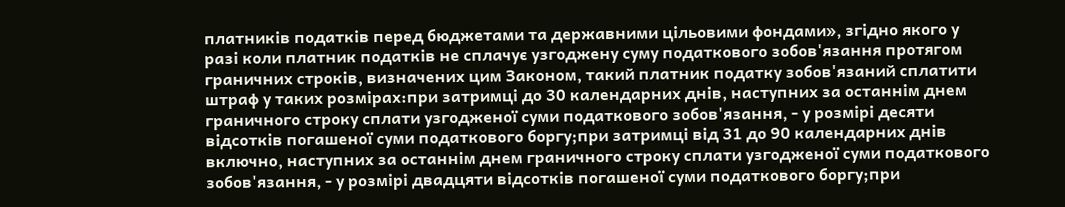платників податків перед бюджетами та державними цільовими фондами», згідно якого у разі коли платник податків не сплачує узгоджену суму податкового зобов'язання протягом граничних строків, визначених цим Законом, такий платник податку зобов'язаний сплатити штраф у таких розмірах:при затримці до 30 календарних днів, наступних за останнім днем граничного строку сплати узгодженої суми податкового зобов'язання, - у розмірі десяти відсотків погашеної суми податкового боргу;при затримці від 31 до 90 календарних днів включно, наступних за останнім днем граничного строку сплати узгодженої суми податкового зобов'язання, - у розмірі двадцяти відсотків погашеної суми податкового боргу;при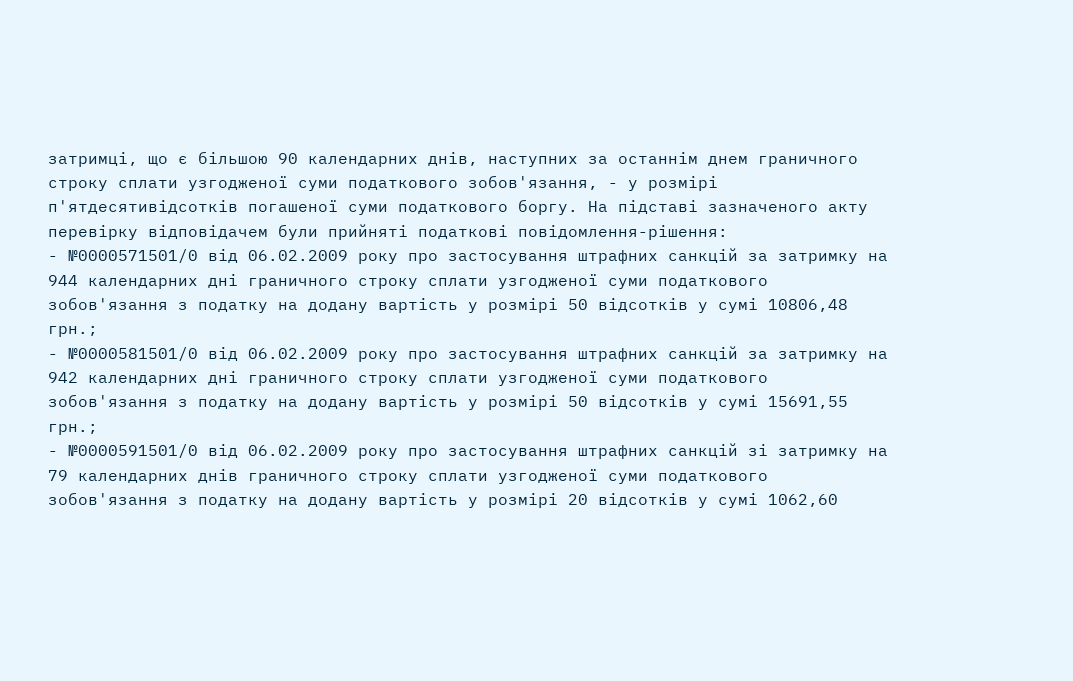затримці, що є більшою 90 календарних днів, наступних за останнім днем граничного строку сплати узгодженої суми податкового зобов'язання, - у розмірі п'ятдесятивідсотків погашеної суми податкового боргу. На підставі зазначеного акту перевірку відповідачем були прийняті податкові повідомлення-рішення:
- №0000571501/0 від 06.02.2009 року про застосування штрафних санкцій за затримку на 944 календарних дні граничного строку сплати узгодженої суми податкового зобов'язання з податку на додану вартість у розмірі 50 відсотків у сумі 10806,48 грн.;
- №0000581501/0 від 06.02.2009 року про застосування штрафних санкцій за затримку на 942 календарних дні граничного строку сплати узгодженої суми податкового зобов'язання з податку на додану вартість у розмірі 50 відсотків у сумі 15691,55 грн.;
- №0000591501/0 від 06.02.2009 року про застосування штрафних санкцій зі затримку на 79 календарних днів граничного строку сплати узгодженої суми податкового зобов'язання з податку на додану вартість у розмірі 20 відсотків у сумі 1062,60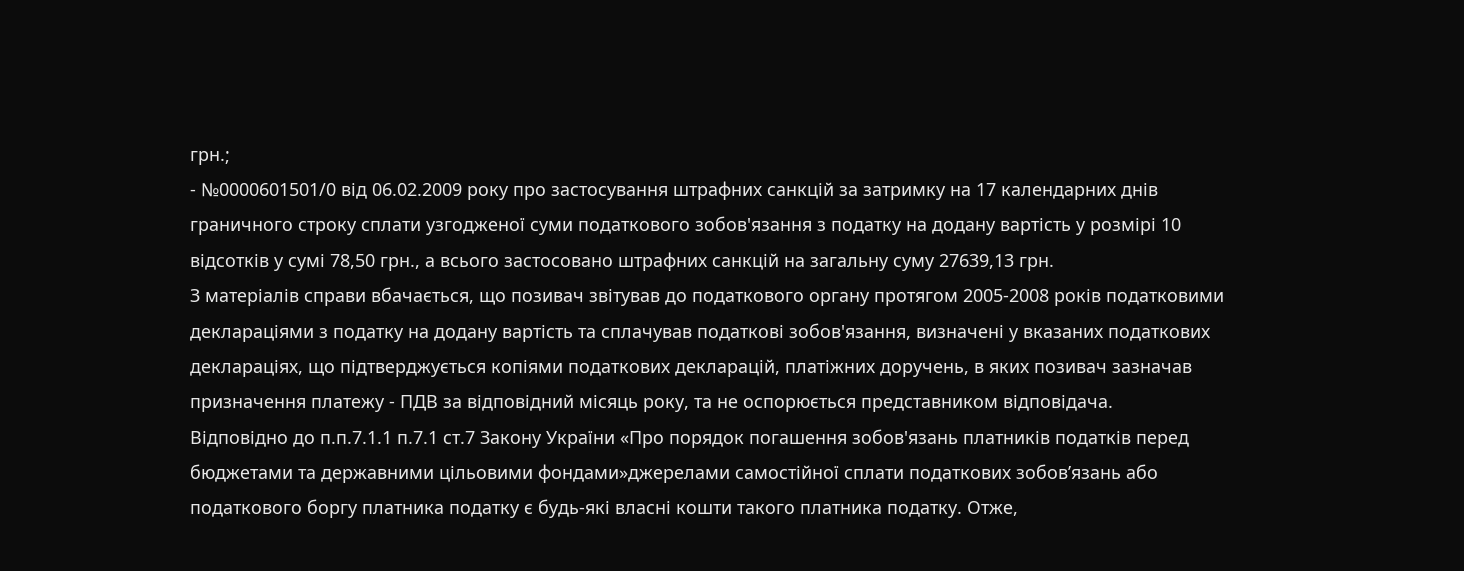грн.;
- №0000601501/0 від 06.02.2009 року про застосування штрафних санкцій за затримку на 17 календарних днів граничного строку сплати узгодженої суми податкового зобов'язання з податку на додану вартість у розмірі 10 відсотків у сумі 78,50 грн., а всього застосовано штрафних санкцій на загальну суму 27639,13 грн.
З матеріалів справи вбачається, що позивач звітував до податкового органу протягом 2005-2008 років податковими деклараціями з податку на додану вартість та сплачував податкові зобов'язання, визначені у вказаних податкових деклараціях, що підтверджується копіями податкових декларацій, платіжних доручень, в яких позивач зазначав призначення платежу - ПДВ за відповідний місяць року, та не оспорюється представником відповідача.
Відповідно до п.п.7.1.1 п.7.1 ст.7 Закону України «Про порядок погашення зобов'язань платників податків перед бюджетами та державними цільовими фондами»джерелами самостійної сплати податкових зобов’язань або податкового боргу платника податку є будь-які власні кошти такого платника податку. Отже,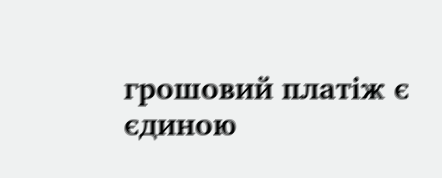грошовий платіж є єдиною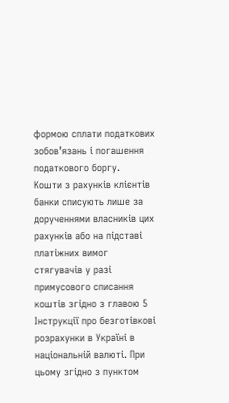формою сплати податкових зобов’язань і погашення податкового боргу.
Кошти з рахунків клієнтів банки списують лише за дорученнями власників цих рахунків або на підставі платіжних вимог стягувачів у разі примусового списання коштів згідно з главою 5 Інструкції про безготівкові розрахунки в Україні в національній валюті. При цьому згідно з пунктом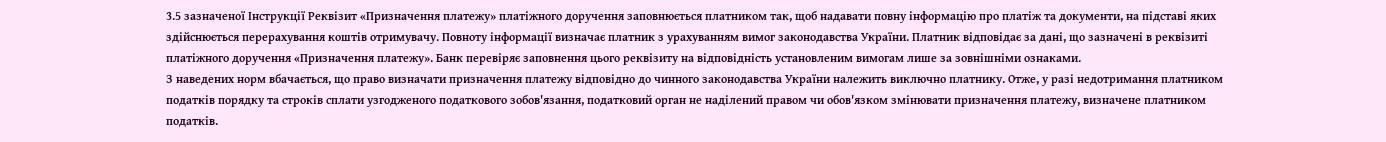3.5 зазначеної Інструкції Реквізит «Призначення платежу» платіжного доручення заповнюється платником так, щоб надавати повну інформацію про платіж та документи, на підставі яких здійснюється перерахування коштів отримувачу. Повноту інформації визначає платник з урахуванням вимог законодавства України. Платник відповідає за дані, що зазначені в реквізиті платіжного доручення «Призначення платежу». Банк перевіряє заповнення цього реквізиту на відповідність установленим вимогам лише за зовнішніми ознаками.
З наведених норм вбачається, що право визначати призначення платежу відповідно до чинного законодавства України належить виключно платнику. Отже, у разі недотримання платником податків порядку та строків сплати узгодженого податкового зобов'язання, податковий орган не наділений правом чи обов'язком змінювати призначення платежу, визначене платником податків.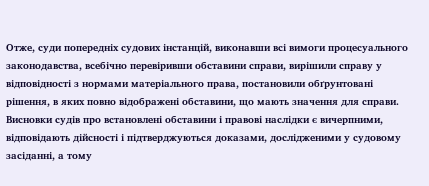Отже, суди попередніх судових інстанцій, виконавши всі вимоги процесуального законодавства, всебічно перевіривши обставини справи, вирішили справу у відповідності з нормами матеріального права, постановили обґрунтовані рішення, в яких повно відображені обставини, що мають значення для справи. Висновки судів про встановлені обставини і правові наслідки є вичерпними, відповідають дійсності і підтверджуються доказами, дослідженими у судовому засіданні, а тому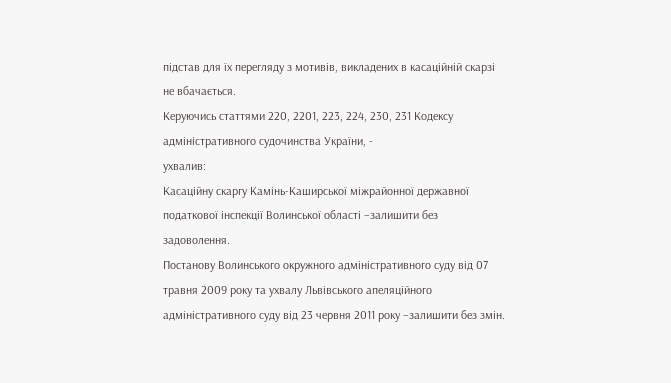підстав для їх перегляду з мотивів, викладених в касаційній скарзі не вбачається.
Керуючись статтями 220, 2201, 223, 224, 230, 231 Кодексу адміністративного судочинства України, -
ухвалив:
Касаційну скаргу Камінь-Каширської міжрайонної державної податкової інспекції Волинської області –залишити без задоволення.
Постанову Волинського окружного адміністративного суду від 07 травня 2009 року та ухвалу Львівського апеляційного адміністративного суду від 23 червня 2011 року –залишити без змін.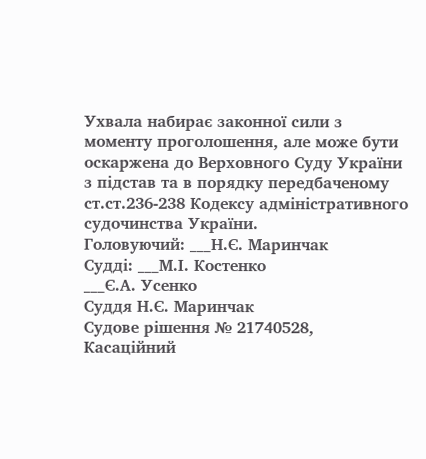Ухвала набирає законної сили з моменту проголошення, але може бути оскаржена до Верховного Суду України з підстав та в порядку передбаченому ст.ст.236-238 Кодексу адміністративного судочинства України.
Головуючий: ___Н.Є. Маринчак
Судді: ___М.І. Костенко
___Є.А. Усенко
Суддя Н.Є. Маринчак
Судове рішення № 21740528, Касаційний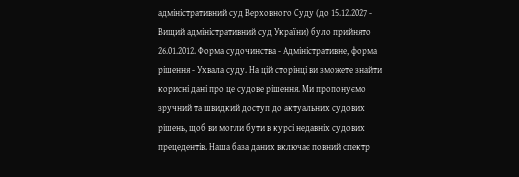адміністративний суд Верховного Суду (до 15.12.2027 - Вищий адміністративний суд України) було прийнято 26.01.2012. Форма судочинства - Адміністративне, форма рішення - Ухвала суду. На цій сторінці ви зможете знайти корисні дані про це судове рішення. Ми пропонуємо зручний та швидкий доступ до актуальних судових рішень, щоб ви могли бути в курсі недавніх судових прецедентів. Наша база даних включає повний спектр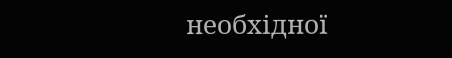необхідної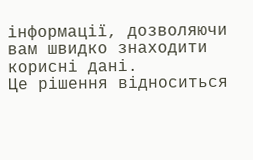інформації, дозволяючи вам швидко знаходити корисні дані.
Це рішення відноситься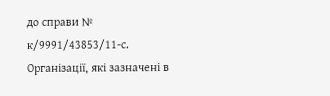до справи № к/9991/43853/11-с. Організації, які зазначені в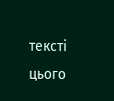тексті цього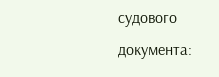судового документа: